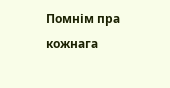Помнім пра кожнага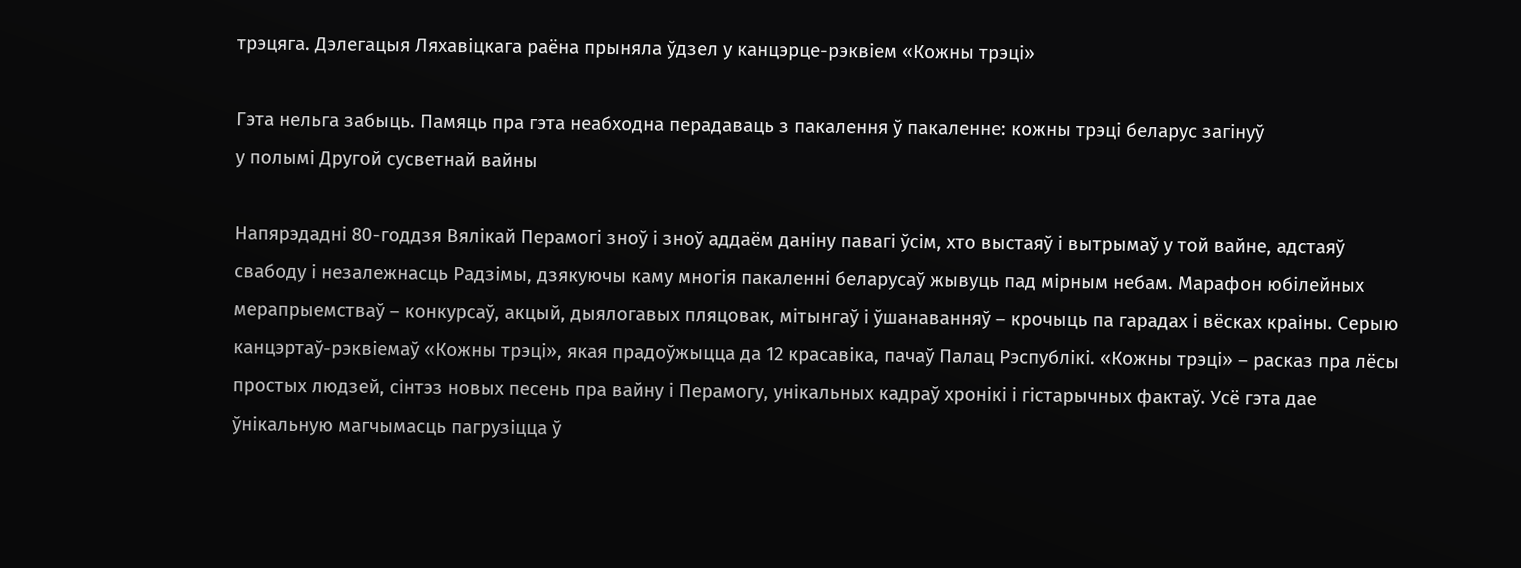трэцяга. Дэлегацыя Ляхавіцкага раёна прыняла ўдзел у канцэрце-рэквіем «Кожны трэці»

Гэта нельга забыць. Памяць пра гэта неабходна перадаваць з пакалення ў пакаленне: кожны трэці беларус загінуў
у полымі Другой сусветнай вайны

Напярэдадні 80-годдзя Вялікай Перамогі зноў і зноў аддаём даніну павагі ўсім, хто выстаяў і вытрымаў у той вайне, адстаяў свабоду і незалежнасць Радзімы, дзякуючы каму многія пакаленні беларусаў жывуць пад мірным небам. Марафон юбілейных мерапрыемстваў – конкурсаў, акцый, дыялогавых пляцовак, мітынгаў і ўшанаванняў – крочыць па гарадах і вёсках краіны. Серыю канцэртаў-рэквіемаў «Кожны трэці», якая прадоўжыцца да 12 красавіка, пачаў Палац Рэспублікі. «Кожны трэці» – расказ пра лёсы простых людзей, сінтэз новых песень пра вайну і Перамогу, унікальных кадраў хронікі і гістарычных фактаў. Усё гэта дае ўнікальную магчымасць пагрузіцца ў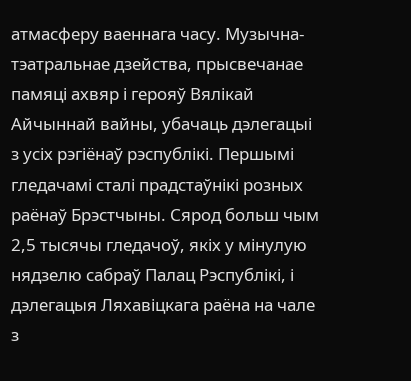атмасферу ваеннага часу. Музычна-тэатральнае дзейства, прысвечанае памяці ахвяр і герояў Вялікай Айчыннай вайны, убачаць дэлегацыі з усіх рэгіёнаў рэспублікі. Першымі гледачамі сталі прадстаўнікі розных раёнаў Брэстчыны. Сярод больш чым 2,5 тысячы гледачоў, якіх у мінулую нядзелю сабраў Палац Рэспублікі, і дэлегацыя Ляхавіцкага раёна на чале з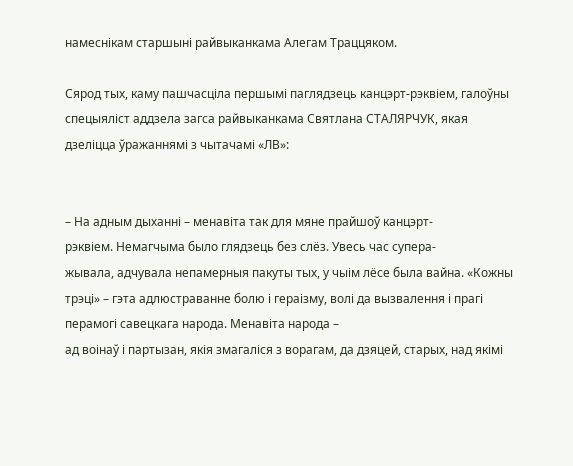намеснікам старшыні райвыканкама Алегам Траццяком.

Сярод тых, каму пашчасціла першымі паглядзець канцэрт-рэквіем, галоўны спецыяліст аддзела загса райвыканкама Святлана СТАЛЯРЧУК, якая дзеліцца ўражаннямі з чытачамі «ЛВ»:


– На адным дыханні – менавіта так для мяне прайшоў канцэрт-
рэквіем. Немагчыма было глядзець без слёз. Увесь час супера-
жывала, адчувала непамерныя пакуты тых, у чыім лёсе была вайна. «Кожны трэці» – гэта адлюстраванне болю і гераізму, волі да вызвалення і прагі перамогі савецкага народа. Менавіта народа –
ад воінаў і партызан, якія змагаліся з ворагам, да дзяцей, старых, над якімі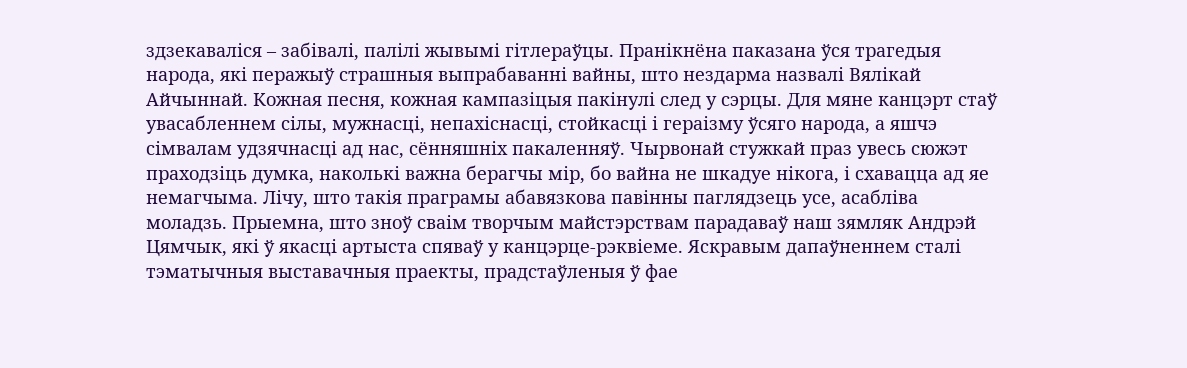здзекаваліся – забівалі, палілі жывымі гітлераўцы. Пранікнёна паказана ўся трагедыя народа, які перажыў страшныя выпрабаванні вайны, што нездарма назвалі Вялікай Айчыннай. Кожная песня, кожная кампазіцыя пакінулі след у сэрцы. Для мяне канцэрт стаў увасабленнем сілы, мужнасці, непахіснасці, стойкасці і гераізму ўсяго народа, а яшчэ сімвалам удзячнасці ад нас, сённяшніх пакаленняў. Чырвонай стужкай праз увесь сюжэт праходзіць думка, наколькі важна берагчы мір, бо вайна не шкадуе нікога, і схавацца ад яе немагчыма. Лічу, што такія праграмы абавязкова павінны паглядзець усе, асабліва моладзь. Прыемна, што зноў сваім творчым майстэрствам парадаваў наш зямляк Андрэй Цямчык, які ў якасці артыста спяваў у канцэрце-рэквіеме. Яскравым дапаўненнем сталі тэматычныя выставачныя праекты, прадстаўленыя ў фае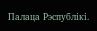Палаца Рэспублікі.